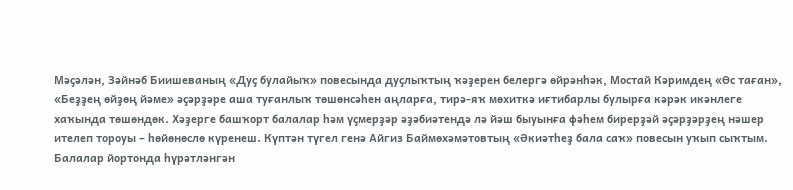Мәҫәлән, Зәйнәб Биишеваның «Дуҫ булайыҡ» повесында дуҫлыҡтың ҡәҙерен белергә өйрәнһәк, Мостай Кәримдең «Өс таған», «Беҙҙең өйҙөң йәме» әҫәрҙәре аша туғанлыҡ төшөнсәһен аңларға, тирә-яҡ мөхиткә иғтибарлы булырға кәрәк икәнлеге хаҡында төшөндөк. Хәҙерге башҡорт балалар һәм үҫмерҙәр әҙәбиәтендә лә йәш быуынға фәһем бирерҙәй әҫәрҙәрҙең нәшер ителеп тороуы – һөйөнөслө күренеш. Күптән түгел генә Айгиз Баймөхәмәтовтың «Әкиәтһеҙ бала саҡ» повесын уҡып сыҡтым.
Балалар йортонда һүрәтләнгән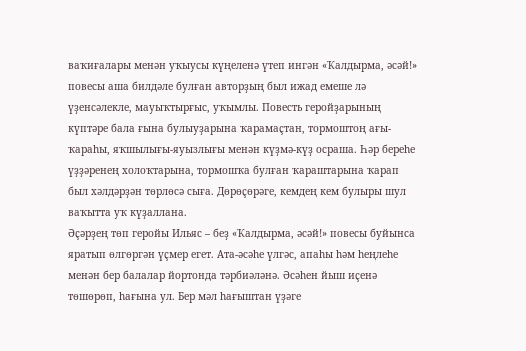ваҡиғалары менән уҡыусы күңеленә үтеп ингән «Ҡалдырма, әсәй!» повесы аша билдәле булған авторҙың был ижад емеше лә үҙенсәлекле, мауыҡтырғыс, уҡымлы. Повесть геройҙарының күптәре бала ғына булыуҙарына ҡарамаҫтан, тормоштоң ағы-ҡараһы, яҡшылығы-яуызлығы менән күҙмә-күҙ осраша. Һәр береһе үҙҙәренең холоҡтарына, тормошҡа булған ҡараштарына ҡарап был хәлдәрҙән төрлөсә сыға. Дөрөҫөрәге, кемдең кем булыры шул ваҡытта уҡ күҙаллана.
Әҫәрҙең төп геройы Ильяс – беҙ «Ҡалдырма, әсәй!» повесы буйынса яратып өлгөргән үҫмер егет. Ата-әсәһе үлгәс, апаһы һәм һеңлеһе менән бер балалар йортонда тәрбиәләнә. Әсәһен йыш иҫенә төшөрөп, һағына ул. Бер мәл һағыштан үҙәге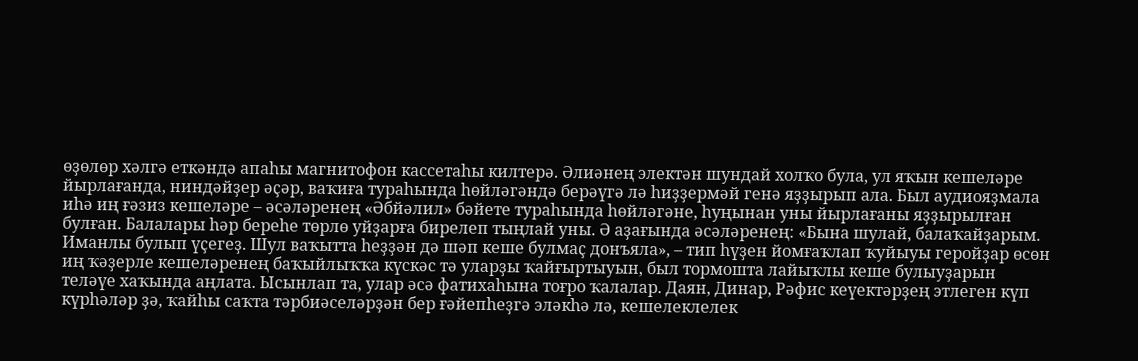өҙөлөр хәлгә еткәндә апаһы магнитофон кассетаһы килтерә. Әлиәнең электән шундай холҡо була, ул яҡын кешеләре йырлағанда, ниндәйҙер әҫәр, ваҡиға тураһында һөйләгәндә берәүгә лә һиҙҙермәй генә яҙҙырып ала. Был аудиояҙмала иһә иң ғәзиз кешеләре – әсәләренең «Әбйәлил» бәйете тураһында һөйләгәне, һуңынан уны йырлағаны яҙҙырылған булған. Балалары һәр береһе төрлө уйҙарға бирелеп тыңлай уны. Ә аҙағында әсәләренең: «Бына шулай, балаҡайҙарым. Иманлы булып үҫегеҙ. Шул ваҡытта һеҙҙән дә шәп кеше булмаҫ донъяла», – тип һүҙен йомғаҡлап ҡуйыуы геройҙар өсөн иң ҡәҙерле кешеләренең баҡыйлыҡҡа күскәс тә уларҙы ҡайғыртыуын, был тормошта лайыҡлы кеше булыуҙарын теләүе хаҡында аңлата. Ысынлап та, улар әсә фатихаһына тоғро ҡалалар. Даян, Динар, Рәфис кеүектәрҙең этлеген күп күрһәләр ҙә, ҡайһы саҡта тәрбиәселәрҙән бер ғәйепһеҙгә эләкһә лә, кешелеклелек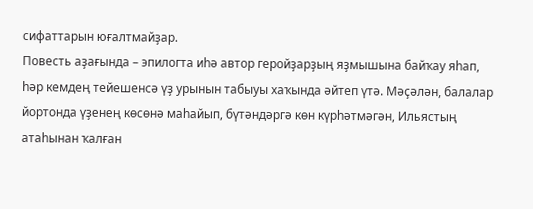сифаттарын юғалтмайҙар.
Повесть аҙағында – эпилогта иһә автор геройҙарҙың яҙмышына байҡау яһап, һәр кемдең тейешенсә үҙ урынын табыуы хаҡында әйтеп үтә. Мәҫәлән, балалар йортонда үҙенең көсөнә маһайып, бүтәндәргә көн күрһәтмәгән, Ильястың атаһынан ҡалған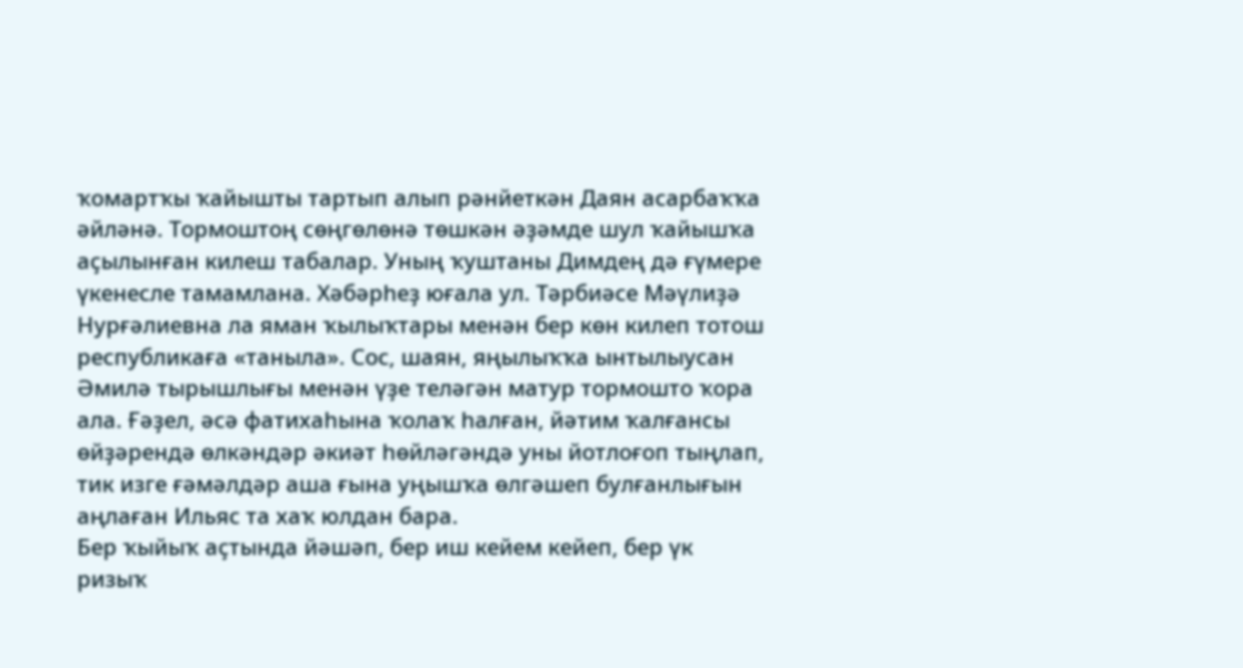ҡомартҡы ҡайышты тартып алып рәнйеткән Даян асарбаҡҡа әйләнә. Тормоштоң сөңгөлөнә төшкән әҙәмде шул ҡайышҡа аҫылынған килеш табалар. Уның ҡуштаны Димдең дә ғүмере үкенесле тамамлана. Хәбәрһеҙ юғала ул. Тәрбиәсе Мәүлиҙә Нурғәлиевна ла яман ҡылыҡтары менән бер көн килеп тотош республикаға «таныла». Сос, шаян, яңылыҡҡа ынтылыусан Әмилә тырышлығы менән үҙе теләгән матур тормошто ҡора ала. Ғәҙел, әсә фатихаһына ҡолаҡ һалған, йәтим ҡалғансы өйҙәрендә өлкәндәр әкиәт һөйләгәндә уны йотлоғоп тыңлап, тик изге ғәмәлдәр аша ғына уңышҡа өлгәшеп булғанлығын аңлаған Ильяс та хаҡ юлдан бара.
Бер ҡыйыҡ аҫтында йәшәп, бер иш кейем кейеп, бер үк ризыҡ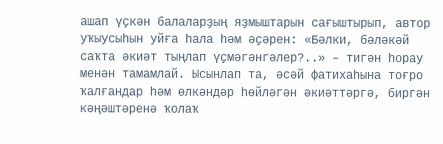ашап үҫкән балаларҙың яҙмыштарын сағыштырып, автор уҡыусыһын уйға һала һәм әҫәрен: «Бәлки, бәләкәй саҡта әкиәт тыңлап үҫмәгәнгәлер?..» – тигән һорау менән тамамлай. Ысынлап та, әсәй фатихаһына тоғро ҡалғандар һәм өлкәндәр һөйләгән әкиәттәргә, биргән кәңәштәренә ҡолаҡ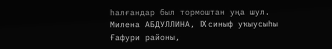һалғандар был тормоштан уңа шул.
Милена АБДУЛЛИНА, IX синыф уҡыусыһы
Ғафури районы,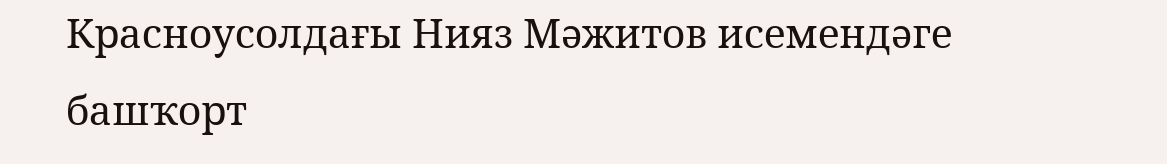Красноусолдағы Нияз Мәжитов исемендәге башҡорт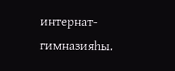интернат-гимназияһы.